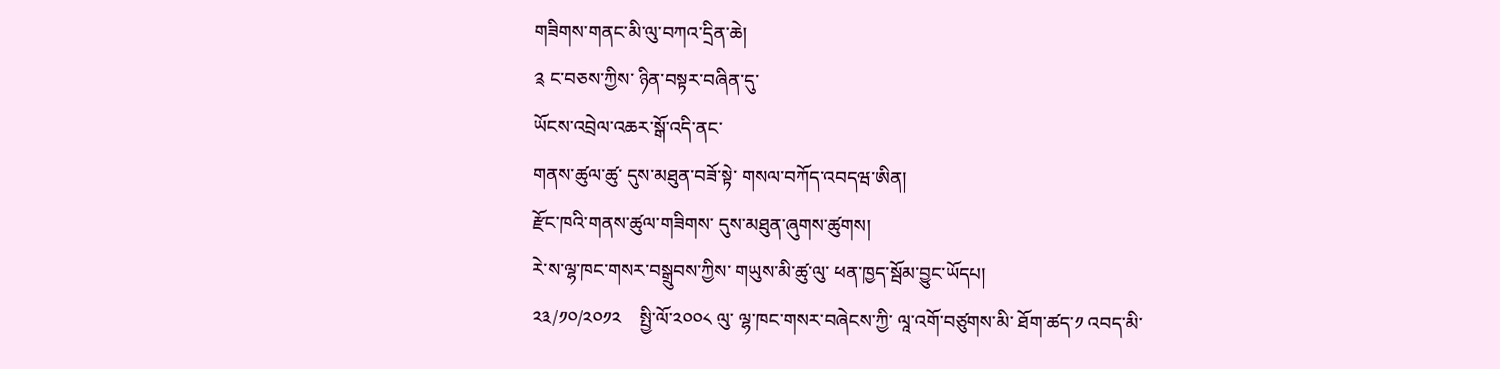གཟིགས་གནང་མི་ལུ་བཀའ་དྲིན་ཆེ།
༉ ང་བཅས་ཀྱིས་ ཉིན་བསྟར་བཞིན་དུ་
ཡོངས་འབྲེལ་འཆར་སྒོ་འདི་ནང་
གནས་ཚུལ་ཚུ་ དུས་མཐུན་བཟོ་སྟེ་ གསལ་བཀོད་འབདཝ་ཨིན།
རྫོང་ཁའི་གནས་ཚུལ་གཟིགས་ དུས་མཐུན་ཞུགས་ཚུགས།
རེ་ས་ལྷ་ཁང་གསར་བསྒྲུབས་ཀྱིས་ གཡུས་མི་ཚུ་ལུ་ ཕན་ཁྱད་སྦོམ་བྱུང་ཡོདཔ།
༢༣/༡༠/༢༠༡༢    སྤྱི་ལོ་༢༠༠༨ ལུ་ ལྷ་ཁང་གསར་བཞེངས་ཀྱི་ ལཱ་འགོ་བཙུགས་མི་ ཐོག་ཚད་༡ འབད་མི་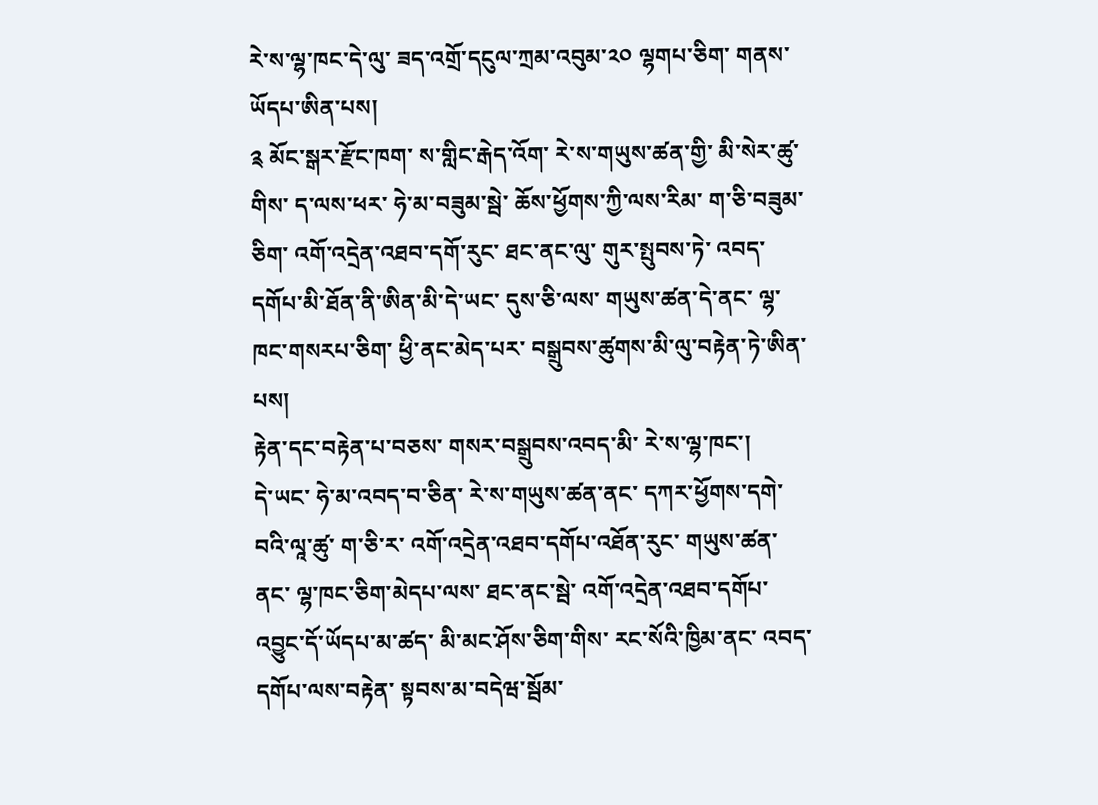རེ་ས་ལྷ་ཁང་དེ་ལུ་ ཟད་འགྲོ་དངུལ་ཀྲམ་འབུམ་༢༠ ལྷགཔ་ཅིག་ གནས་ཡོདཔ་ཨིན་པས།
༉ མོང་སྒར་རྫོང་ཁག་ ས་གླིང་རྒེད་འོག་ རེ་ས་གཡུས་ཚན་གྱི་ མི་སེར་ཚུ་གིས་ ད་ལས་ཕར་ ཧེ་མ་བཟུམ་སྦེ་ ཆོས་ཕྱོགས་ཀྱི་ལས་རིམ་ ག་ཅི་བཟུམ་ཅིག་ འགོ་འདྲེན་འཐབ་དགོ་རུང་ ཐང་ནང་ལུ་ གུར་སྤུབས་ཏེ་ འབད་དགོཔ་མི་ཐོན་ནི་ཨིན་མི་དེ་ཡང་ དུས་ཅི་ལས་ གཡུས་ཚན་དེ་ནང་ ལྷ་ཁང་གསརཔ་ཅིག་ ཕྱི་ནང་མེད་པར་ བསྒྲུབས་ཚུགས་མི་ལུ་བརྟེན་ཏེ་ཨིན་པས།
རྟེན་དང་བརྟེན་པ་བཅས་ གསར་བསྒྲུབས་འབད་མི་ རེ་ས་ལྷ་ཁང་།
དེ་ཡང་ ཧེ་མ་འབད་བ་ཅིན་ རེ་ས་གཡུས་ཚན་ནང་ དཀར་ཕྱོགས་དགེ་བའི་ལཱ་ཚུ་ ག་ཅི་ར་ འགོ་འདྲེན་འཐབ་དགོཔ་འཐོན་རུང་ གཡུས་ཚན་ནང་ ལྷ་ཁང་ཅིག་མེདཔ་ལས་ ཐང་ནང་སྦེ་ འགོ་འདྲེན་འཐབ་དགོཔ་འབྱུང་དོ་ཡོདཔ་མ་ཚད་ མི་མང་ཤོས་ཅིག་གིས་ རང་སོའི་ཁྱིམ་ནང་ འབད་དགོཔ་ལས་བརྟེན་ སྟབས་མ་བདེཝ་སྦོམ་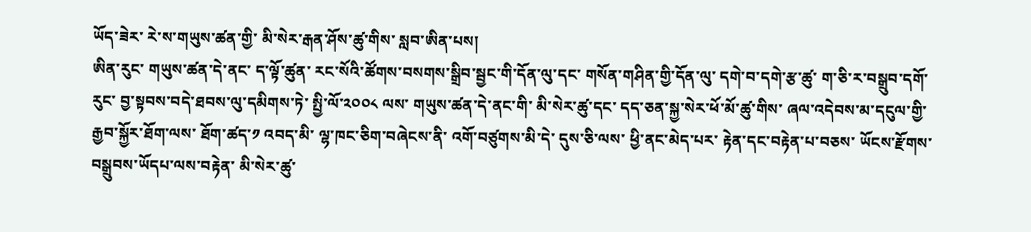ཡོད་ཟེར་ རེ་ས་གཡུས་ཚན་གྱི་ མི་སེར་རྒན་ཤོས་ཚུ་གིས་ སླབ་ཨིན་པས།
ཨིན་རུང་ གཡུས་ཚན་དེ་ནང་ ད་ལྟོ་ཚུན་ རང་སོའི་ཚོགས་བསགས་སྒྲིབ་སྦྱང་གི་དོན་ལུ་དང་ གསོན་གཤིན་གྱི་དོན་ལུ་ དགེ་བ་དགེ་རྩ་ཚུ་ ག་ཅི་ར་བསྒྲུབ་དགོ་རུང་ བྱ་སྟབས་བདེ་ཐབས་ལུ་དམིགས་ཏེ་ སྤྱི་ལོ་༢༠༠༨ ལས་ གཡུས་ཚན་དེ་ནང་གི་ མི་སེར་ཚུ་དང་ དད་ཅན་སྐྱ་སེར་ཕོ་མོ་ཚུ་གིས་ ཞལ་འདེབས་མ་དངུལ་གྱི་ རྒྱབ་སྐྱོར་ཐོག་ལས་ ཐོག་ཚད་༡ འབད་མི་ ལྷ་ཁང་ཅིག་བཞེངས་ནི་ འགོ་བཙུགས་མི་དེ་ དུས་ཅི་ལས་ ཕྱི་ནང་མེད་པར་ རྟེན་དང་བརྟེན་པ་བཅས་ ཡོངས་རྫོགས་བསྒྲུབས་ཡོདཔ་ལས་བརྟེན་ མི་སེར་ཚུ་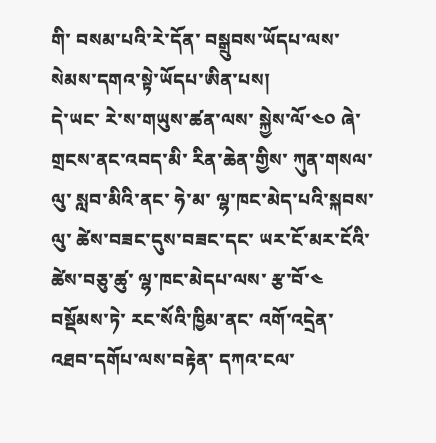གི་ བསམ་པའི་རེ་དོན་ བསྒྲུབས་ཡོདཔ་ལས་ སེམས་དགའ་སྟེ་ཡོདཔ་ཨིན་པས།
དེ་ཡང་ རེ་ས་གཡུས་ཚན་ལས་ སྐྱེས་ལོ་༤༠ ཞེ་གྲངས་ནང་འབད་མི་ རིན་ཆེན་གྱིས་ ཀུན་གསལ་ལུ་ སླབ་མིའི་ནང་ ཧེ་མ་ ལྷ་ཁང་མེད་པའི་སྐབས་ལུ་ ཚེས་བཟང་དུས་བཟང་དང་ ཡར་ངོ་མར་ངོའི་ཚེས་བཅུ་ཚུ་ ལྷ་ཁང་མེདཔ་ལས་ རྩ་བོ་༤ བསྡོམས་ཏེ་ རང་སོའི་ཁྱིམ་ནང་ འགོ་འདྲེན་འཐབ་དགོཔ་ལས་བརྟེན་ དཀའ་ངལ་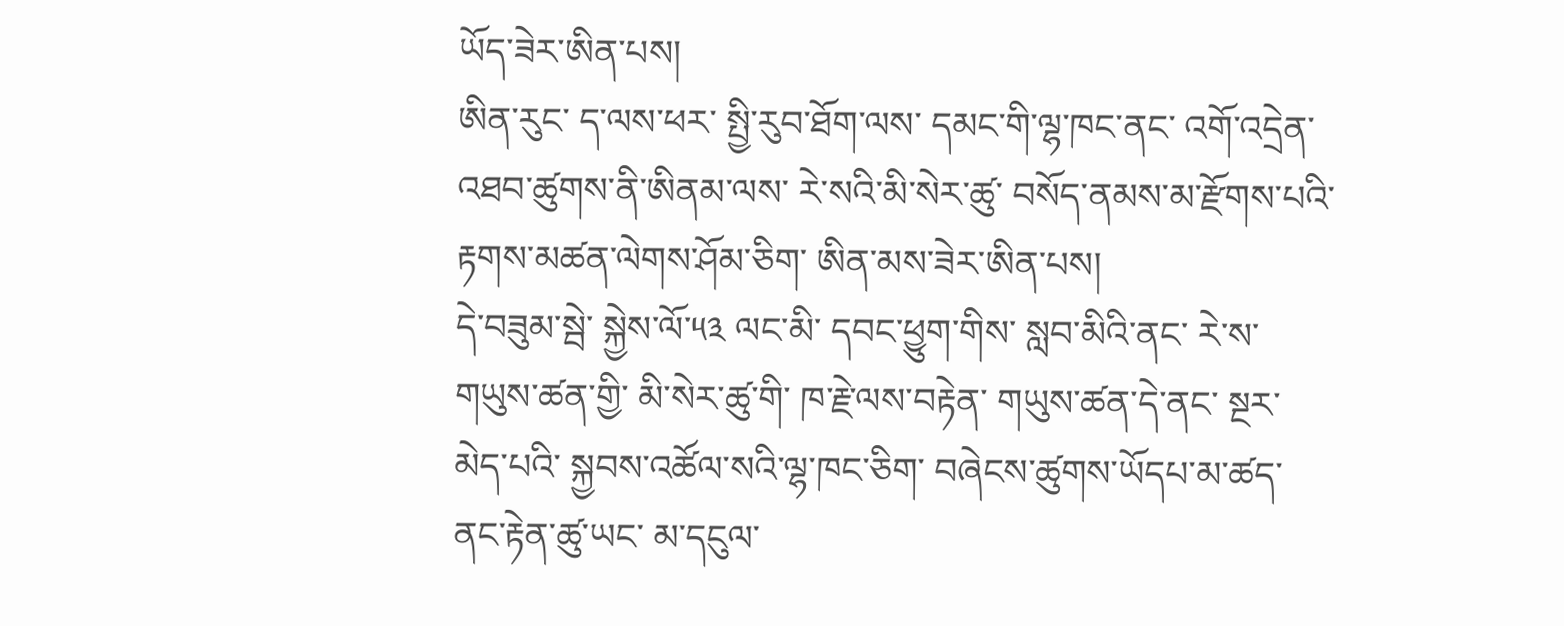ཡོད་ཟེར་ཨིན་པས།
ཨིན་རུང་ ད་ལས་ཕར་ སྤྱི་རུབ་ཐོག་ལས་ དམང་གི་ལྷ་ཁང་ནང་ འགོ་འདྲེན་འཐབ་ཚུགས་ནི་ཨིནམ་ལས་ རེ་སའི་མི་སེར་ཚུ་ བསོད་ནམས་མ་རྫོགས་པའི་ རྟགས་མཚན་ལེགས་ཤོམ་ཅིག་ ཨིན་མས་ཟེར་ཨིན་པས།
དེ་བཟུམ་སྦེ་ སྐྱེས་ལོ་༥༣ ལང་མི་ དབང་ཕྱུག་གིས་ སླབ་མིའི་ནང་ རེ་ས་གཡུས་ཚན་གྱི་ མི་སེར་ཚུ་གི་ ཁ་རྗེ་ལས་བརྟེན་ གཡུས་ཚན་དེ་ནང་ སྔར་མེད་པའི་ སྐྱབས་འཚོལ་སའི་ལྷ་ཁང་ཅིག་ བཞེངས་ཚུགས་ཡོདཔ་མ་ཚད་ ནང་རྟེན་ཚུ་ཡང་ མ་དངུལ་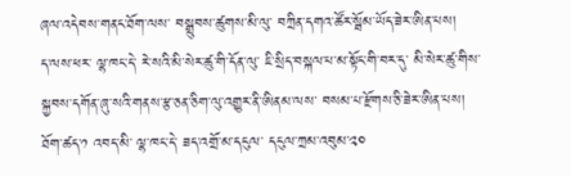ཞལ་འདེབས་གནང་ཐོག་ལས་ བསྒྲུབས་ཚུགས་མི་ལུ་ བཀྲིན་དགའ་ཚོར་སྦོམ་ཡོད་ཟེར་ཨིན་པས།
ད་ལས་ཕར་ ལྷ་ཁང་དེ་ རེ་སའི་མི་སེར་ཚུ་གི་དོན་ལུ་ ཇི་སྲིད་བསྐལ་པ་མ་སྟོང་གི་བར་དུ་ མི་སེར་ཚུ་གིས་ སྐྱབས་དགོན་ཞུ་སའི་གནས་རྩ་ཅན་ཅིག་ལུ་འགྱུར་ནི་ཨིནམ་ལས་ བསམ་པ་རྫོགས་ཅི་ཟེར་ཨིན་པས།
ཐོག་ཚད་༡ འབད་མི་ ལྷ་ཁང་དེ་ ཟད་འགྲོ་མ་དངུལ་ དངུལ་ཀྲམ་འབུམ་༢༠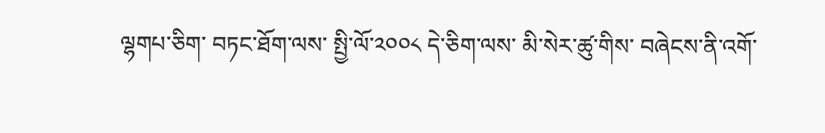ལྷགཔ་ཅིག་ བཏང་ཐོག་ལས་ སྤྱི་ལོ་༢༠༠༨ དེ་ཅིག་ལས་ མི་སེར་ཚུ་གིས་ བཞེངས་ནི་འགོ་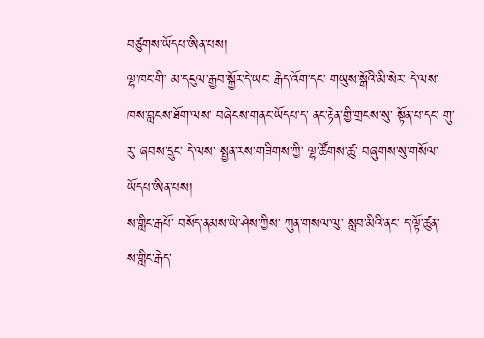བཙུགས་ཡོདཔ་ཨིན་པས།
ལྷ་ཁང་གི་ མ་དངུལ་རྒྱབ་སྐྱོར་དེ་ཡང་ རྒེད་འོག་དང་ གཡུས་སྒོའི་མི་སེར་ དེ་ལས་ ཁས་བླངས་ཐོག་ལས་ བཞེངས་གནང་ཡོདཔ་ད་ ནང་རྟེན་གྱི་གྲངས་སུ་ སྟོན་པ་དང་ གུ་རུ་ ཞབས་དྲུང་ དེ་ལས་ སྤྱན་རས་གཟིགས་ཀྱི་ ལྷ་ཚོགས་ཚུ་ བཞུགས་སུ་གསོལ་ཡོདཔ་ཨིན་པས།
ས་གླིང་རྒཔོ་ བསོད་ནམས་ཡེ་ཤེས་ཀྱིས་ ཀུན་གསལ་ལུ་ སླབ་མིའི་ནང་ ད་ལྟོ་ཚུན་ ས་གླིང་རྒེད་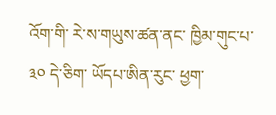འོག་གི་ རེ་ས་གཡུས་ཚན་ནང་ ཁྱིམ་གུང་པ་༣༠ དེ་ཅིག་ ཡོདཔ་ཨིན་རུང་ ཕྱག་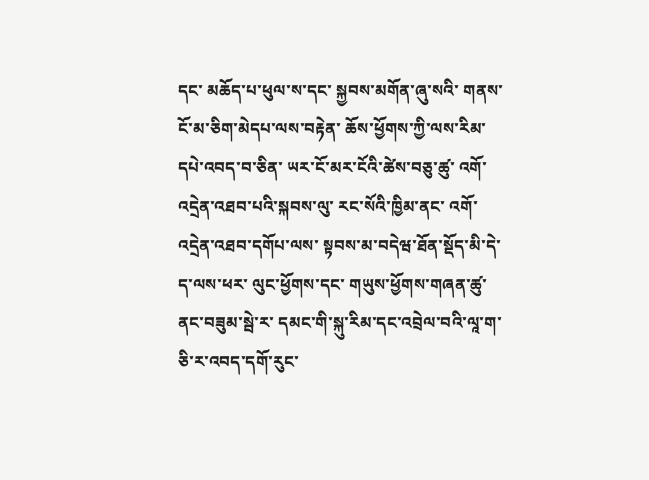དང་ མཆོད་པ་ཕུལ་ས་དང་ སྐྱབས་མགོན་ཞུ་སའི་ གནས་ངོ་མ་ཅིག་མེདཔ་ལས་བརྟེན་ ཆོས་ཕྱོགས་ཀྱི་ལས་རིམ་ དཔེ་འབད་བ་ཅིན་ ཡར་ངོ་མར་ངོའི་ཚེས་བཅུ་ཚུ་ འགོ་འདྲེན་འཐབ་པའི་སྐབས་ལུ་ རང་སོའི་ཁྱིམ་ནང་ འགོ་འདྲེན་འཐབ་དགོཔ་ལས་ སྟབས་མ་བདེཝ་ཐོན་སྡོད་མི་དེ་ ད་ལས་ཕར་ ལུང་ཕྱོགས་དང་ གཡུས་ཕྱོགས་གཞན་ཚུ་ནང་བཟུམ་སྦེ་ར་ དམང་གི་སྐུ་རིམ་དང་འབྲེལ་བའི་ལཱ་ག་ཅི་ར་འབད་དགོ་རུང་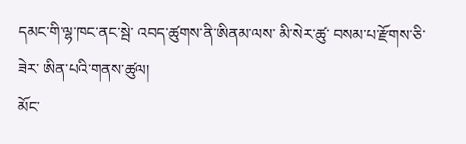དམང་གི་ལྷ་ཁང་ནང་སྦེ་ འབད་ཚུགས་ནི་ཨིནམ་ལས་ མི་སེར་ཚུ་ བསམ་པ་རྫོགས་ཅི་ཟེར་ ཨིན་པའི་གནས་ཚུལ།
མོང་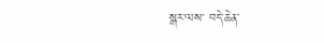སྒར་ལས་ བདེ་ཆེན་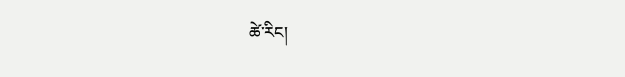ཚེ་རིང།